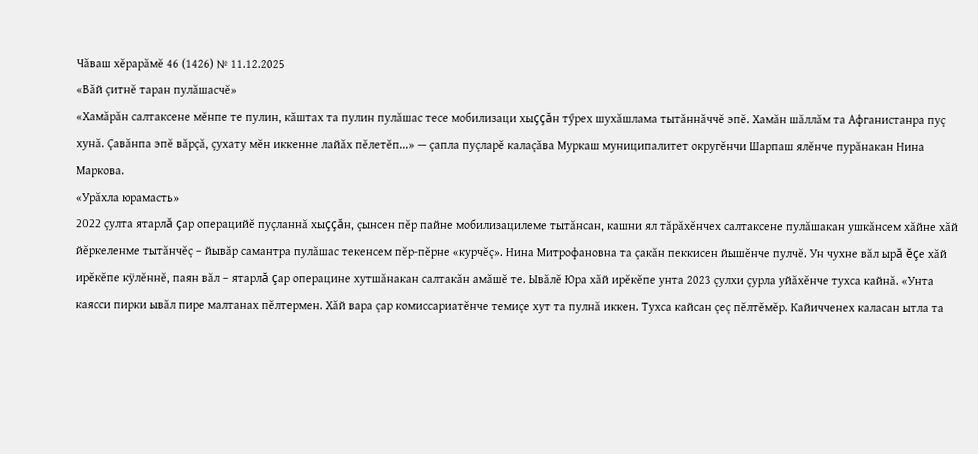Чăваш хĕрарăмĕ 46 (1426) № 11.12.2025
«Вăй çитнĕ таран пулăшасчĕ»
«Хамăрăн салтаксене мĕнпе те пулин, кăштах та пулин пулăшас тесе мобилизаци хыççăн тӳрех шухăшлама тытăннăччĕ эпĕ. Хамăн шăллăм та Афганистанра пуç хунă. Çавăнпа эпĕ вăрçă, çухату мĕн иккенне лайăх пĕлетĕп...» — çапла пуçларĕ калаçăва Муркаш муниципалитет округĕнчи Шарпаш ялĕнче пурăнакан Нина Маркова.
«Урăхла юрамасть»
2022 çулта ятарлă çар операцийĕ пуçланнă хыççăн, çынсен пĕр пайне мобилизацилеме тытăнсан, кашни ял тăрăхĕнчех салтаксене пулăшакан ушкăнсем хăйне хăй йĕркеленме тытăнчĕç – йывăр самантра пулăшас текенсем пĕр-пĕрне «курчĕç». Нина Митрофановна та çакăн пеккисен йышĕнче пулчĕ. Ун чухне вăл ырă ĕçе хăй ирĕкĕпе кÿлĕннĕ, паян вăл – ятарлă çар операцине хутшăнакан салтакăн амăшĕ те. Ывăлĕ Юра хăй ирĕкĕпе унта 2023 çулхи çурла уйăхĕнче тухса кайнă. «Унта каясси пирки ывăл пире малтанах пĕлтермен. Хăй вара çар комиссариатĕнче темиçе хут та пулнă иккен. Тухса кайсан çеç пĕлтĕмĕр. Кайичченех каласан ытла та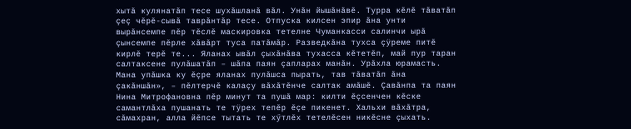хытă кулянатăп тесе шухăшланă вăл. Унăн йышăнăвĕ. Турра кĕлĕ тăватăп çеç чĕрĕ-сывă таврăнтăр тесе. Отпуска килсен эпир ăна унти вырăнсемпе пĕр тĕслĕ маскировка тетелне Чуманкасси салинчи ырă çынсемпе пĕрле хăвăрт туса патăмăр. Разведкăна тухса çÿреме питĕ кирлĕ терĕ те... Яланах ывăл çыхăнăва тухасса кĕтетĕп, май пур таран салтаксене пулăшатăп – шăпа паян çапларах манăн. Урăхла юрамасть. Мана упăшка ку ĕçре яланах пулăшса пырать, тав тăватăп ăна çакăншăн», – пĕлтерчĕ калаçу вăхăтĕнче салтак амăшĕ. Çавăнпа та паян Нина Митрофановна пĕр минут та пушă мар: килти ĕçсенчен кĕске самантлăха пушанать те тÿрех тепĕр ĕçе пикенет. Хальхи вăхăтра, сăмахран, алла йĕпсе тытать те хӳтлĕх тетелĕсен никĕсне çыхать.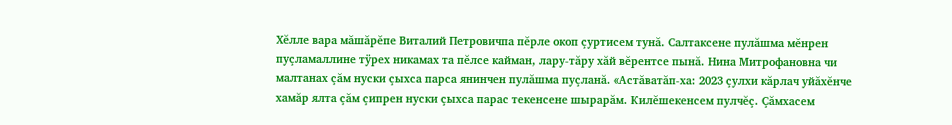Хĕлле вара мăшăрĕпе Виталий Петровичпа пĕрле окоп çуртисем тунă. Салтаксене пулăшма мĕнрен пуçламаллине тÿрех никамах та пĕлсе кайман, лару-тăру хăй вĕрентсе пынă. Нина Митрофановна чи малтанах çăм нуски çыхса парса янинчен пулăшма пуçланă. «Астăватăп-ха: 2023 çулхи кăрлач уйăхĕнче хамăр ялта çăм çипрен нуски çыхса парас текенсене шырарăм. Килĕшекенсем пулчĕç. Çăмхасем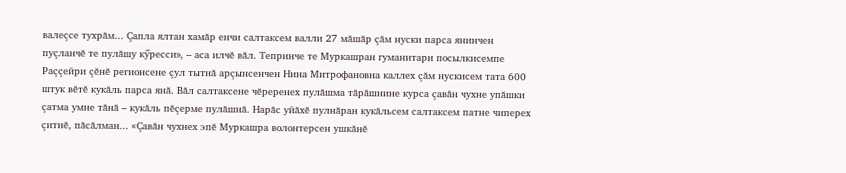валеçсе тухрăм... Çапла ялтан хамăр енчи салтаксем валли 27 мăшăр çăм нуски парса янинчен пуçланчĕ те пулăшу кӳресси», – аса илчĕ вăл. Тепринче те Муркашран гуманитари посылкисемпе Раççейри çĕнĕ регионсене çул тытнă арçынсенчен Нина Митрофановна каллех çăм нускисем тата 600 штук вĕтĕ кукăль парса янă. Вăл салтаксене чĕреренех пулăшма тăрăшнине курса çавăн чухне упăшки çатма умне тăнă – кукăль пĕçерме пулăшнă. Нарăс уйăхĕ пулнăран кукăльсем салтаксем патне чиперех çитнĕ, пăсăлман... «Çавăн чухнех эпĕ Муркашра волонтерсен ушкăнĕ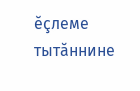ĕçлеме тытăннине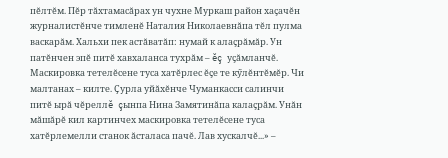пĕлтĕм. Пĕр тăхтамасăрах ун чухне Муркаш район хаçачĕн журналистĕнче тимленĕ Наталия Николаевнăпа тĕл пулма васкарăм. Хальхи пек астăватăп: нумай к алаçрăмăр. Ун патĕнчен эпĕ питĕ хавхаланса тухрăм – ĕç уçăмланчĕ. Маскировка тетелĕсене туса хатĕрлес ĕçе те кӳлĕнтĕмĕр. Чи малтанах – килте. Çурла уйăхĕнче Чуманкасси салинчи питĕ ырă чĕреллĕ çынпа Нина Замятинăпа калаçрăм. Унăн мăшăрĕ кил картинчех маскировка тетелĕсене туса хатĕрлемелли станок ăсталаса пачĕ. Лав хускалчĕ...» –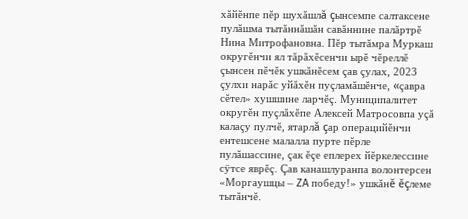хăйĕнпе пĕр шухăшлă çынсемпе салтаксене пулăшма тытăннăшăн савăннине палăртрĕ Нина Митрофановна. Пĕр тытăмра Муркаш округĕнчи ял тăрăхĕсенчи ырĕ чĕреллĕ çынсен пĕчĕк ушкăнĕсем çав çулах, 2023 çулхи нарăс уйăхĕн пуçламăшĕнче, «çавра сĕтел» хушшине ларчĕç. Муниципалитет округĕн пуçлăхĕпе Алексей Матросовпа уçă калаçу пулчĕ, ятарлă çар операцийĕнчи ентешсене малалла пурте пĕрле пулăшассине, çак ĕçе еплерех йĕркелессине сÿтсе яврĕç. Çав канашлуранпа волонтерсен «Моргаушцы – ZA победу!» ушкăнĕ ĕçлеме тытăнчĕ.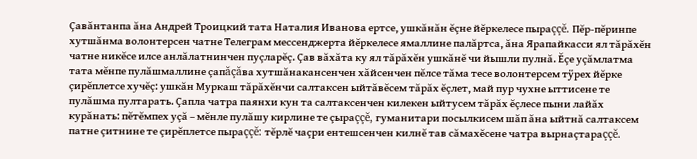Çавăнтанпа ăна Андрей Троицкий тата Наталия Иванова ертсе, ушкăнăн ĕçне йĕркелесе пыраççĕ. Пĕр-пĕринпе хутшăнма волонтерсен чатне Телеграм мессенджерта йĕркелесе ямаллине палăртса, ăна Ярапайкасси ял тăрăхĕн чатне никĕсе илсе анлăлатнинчен пуçларĕç. Çав вăхăта ку ял тăрăхĕн ушкăнĕ чи йышли пулнă. Ĕçе уçăмлатма тата мĕнпе пулăшмаллине çапăçăва хутшăнакансенчен хăйсенчен пĕлсе тăма тесе волонтерсем тÿрех йĕрке çирĕплетсе хучĕç: ушкăн Муркаш тăрăхĕнчи салтаксен ыйтăвĕсем тăрăх ĕçлет, май пур чухне ыттисене те пулăшма пултарать. Çапла чатра паянхи кун та салтаксенчен килекен ыйтусем тăрăх ĕçлесе пыни лайăх курăнать: пĕтĕмпех уçă – мĕнле пулăшу кирлине те çыраççĕ, гуманитари посылкисем шăп ăна ыйтнă салтаксем патне çитнине те çирĕплетсе пыраççĕ: тĕрлĕ чаçри ентешсенчен килнĕ тав сăмахĕсене чатра вырнаçтараççĕ.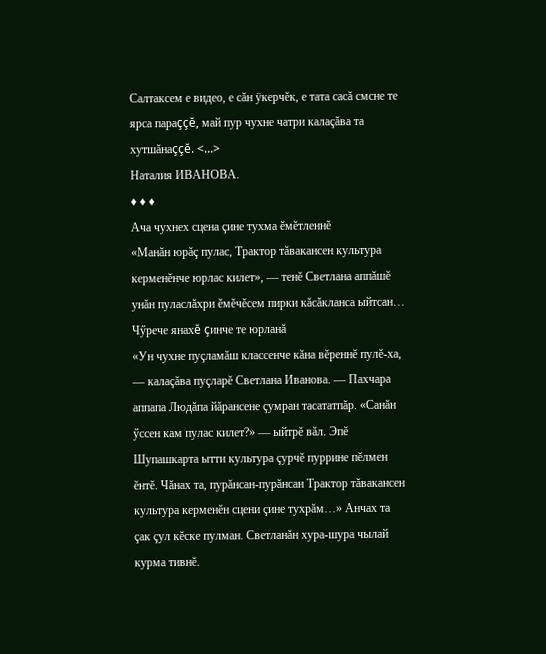Салтаксем е видео, е сăн ÿкерчĕк, е тата сасă смсне те ярса параççĕ, май пур чухне чатри калаçăва та хутшăнаççĕ. <...>
Наталия ИВАНОВА.
♦ ♦ ♦
Ача чухнех сцена çине тухма ĕмĕтленнĕ
«Манăн юрăç пулас, Трактор тăвакансен культура керменĕнче юрлас килет», — тенĕ Светлана аппăшĕ унăн пуласлăхри ĕмĕчĕсем пирки кăсăкланса ыйтсан…
Чӳрече янахĕ çинче те юрланă
«Ун чухне пуçламăш классенче кăна вĕреннĕ пулĕ-ха, — калаçăва пуçларĕ Светлана Иванова. — Пахчара аппапа Людăпа йăрансене çумран тасататпăр. «Санăн ӳссен кам пулас килет?» — ыйтрĕ вăл. Эпĕ Шупашкарта ытти культура çурчĕ пуррине пĕлмен ĕнтĕ. Чăнах та, пурăнсан-пурăнсан Трактор тăвакансен культура керменĕн сцени çине тухрăм…» Анчах та çак çул кĕске пулман. Светланăн хура-шура чылай курма тивнĕ.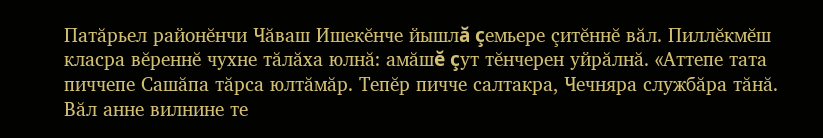Патăрьел районĕнчи Чăваш Ишекĕнче йышлă çемьере çитĕннĕ вăл. Пиллĕкмĕш класра вĕреннĕ чухне тăлăха юлнă: амăшĕ çут тĕнчерен уйрăлнă. «Аттепе тата пиччепе Сашăпа тăрса юлтăмăр. Тепĕр пичче салтакра, Чечняра службăра тăнă. Вăл анне вилнине те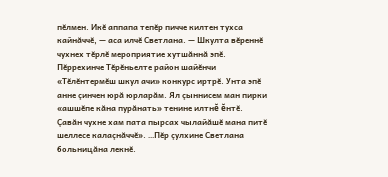пĕлмен. Икĕ аппапа тепĕр пичче килтен тухса кайнăччĕ, — аса илчĕ Светлана. — Шкулта вĕреннĕ чухнех тĕрлĕ мероприятие хутшăннă эпĕ. Пĕррехинче Тĕрĕньелте район шайĕнчи «Тĕлĕнтермĕш шкул ачи» конкурс иртрĕ. Унта эпĕ анне çинчен юрă юрларăм. Ял çыннисем ман пирки «ашшĕпе кăна пурăнать» тенине илтнĕ ĕнтĕ. Çавăн чухне хам пата пырсах чылайăшĕ мана питĕ шеллесе калаçнăччĕ». …Пĕр çулхине Светлана больницăна лекнĕ.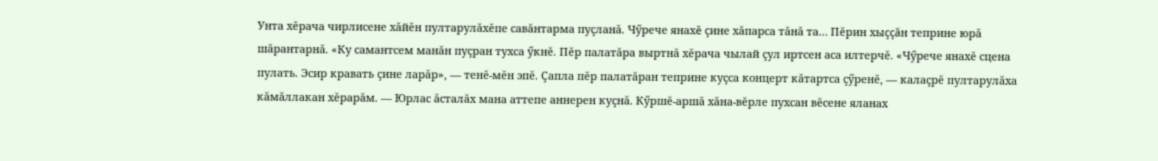Унта хĕрача чирлисене хăйĕн пултарулăхĕпе савăнтарма пуçланă. Чӳрече янахĕ çине хăпарса тăнă та… Пĕрин хыççăн теприне юрă шăрантарнă. «Ку самантсем манăн пуçран тухса ӳкнĕ. Пĕр палатăра выртнă хĕрача чылай çул иртсен аса илтерчĕ. «Чӳрече янахĕ сцена пулать. Эсир кравать çине ларăр», — тенĕ-мĕн эпĕ. Çапла пĕр палатăран теприне куçса концерт кăтартса çӳренĕ, — калаçрĕ пултарулăха кăмăллакан хĕрарăм. — Юрлас ăсталăх мана аттепе аннерен куçнă. Кӳршĕ-аршă хăна-вĕрле пухсан вĕсене яланах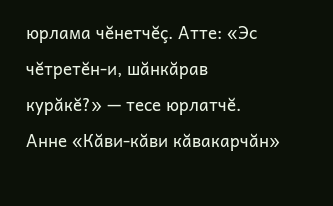юрлама чĕнетчĕç. Атте: «Эс чĕтретĕн-и, шăнкăрав курăкĕ?» — тесе юрлатчĕ. Анне «Кăви-кăви кăвакарчăн»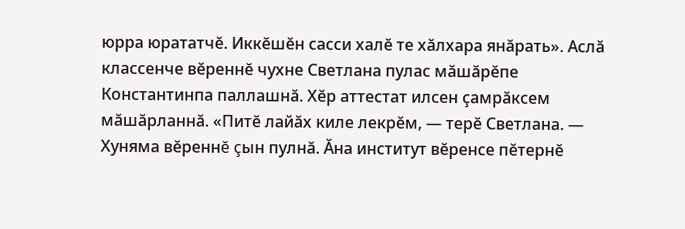юрра юрататчĕ. Иккĕшĕн сасси халĕ те хăлхара янăрать». Аслă классенче вĕреннĕ чухне Светлана пулас мăшăрĕпе Константинпа паллашнă. Хĕр аттестат илсен çамрăксем мăшăрланнă. «Питĕ лайăх киле лекрĕм, — терĕ Светлана. — Хуняма вĕреннĕ çын пулнă. Ăна институт вĕренсе пĕтернĕ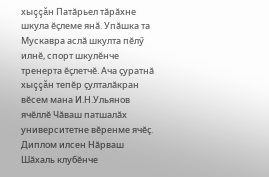хыççăн Патăрьел тăрăхне шкула ĕçлеме янă. Упăшка та Мускавра аслă шкулта пĕлӳ илнĕ, спорт шкулĕнче тренерта ĕçлетчĕ. Ача çуратнă хыççăн тепĕр çулталăкран вĕсем мана И.Н.Ульянов ячĕллĕ Чăваш патшалăх университетне вĕренме ячĕç. Диплом илсен Нăрваш Шăхаль клубĕнче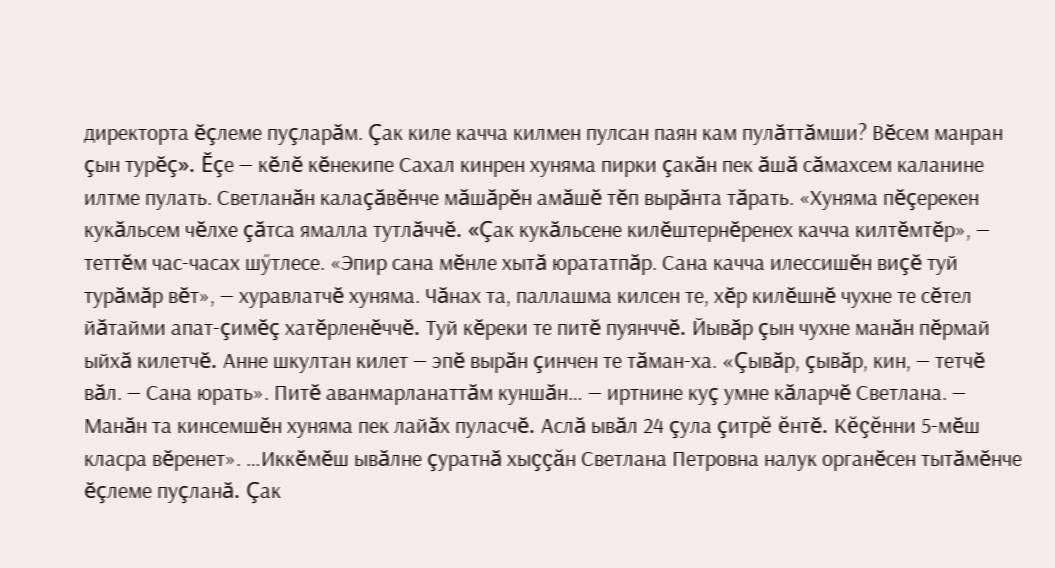директорта ĕçлеме пуçларăм. Çак киле качча килмен пулсан паян кам пулăттăмши? Вĕсем манран çын турĕç». Ĕçе — кĕлĕ кĕнекипе Сахал кинрен хуняма пирки çакăн пек ăшă сăмахсем каланине илтме пулать. Светланăн калаçăвĕнче мăшăрĕн амăшĕ тĕп вырăнта тăрать. «Хуняма пĕçерекен кукăльсем чĕлхе çăтса ямалла тутлăччĕ. «Çак кукăльсене килĕштернĕренех качча килтĕмтĕр», — теттĕм час-часах шӳтлесе. «Эпир сана мĕнле хытă юрататпăр. Сана качча илессишĕн виçĕ туй турăмăр вĕт», — хуравлатчĕ хуняма. Чăнах та, паллашма килсен те, хĕр килĕшнĕ чухне те сĕтел йăтайми апат-çимĕç хатĕрленĕччĕ. Туй кĕреки те питĕ пуянччĕ. Йывăр çын чухне манăн пĕрмай ыйхă килетчĕ. Анне шкултан килет — эпĕ вырăн çинчен те тăман-ха. «Çывăр, çывăр, кин, — тетчĕ вăл. — Сана юрать». Питĕ аванмарланаттăм куншăн… — иртнине куç умне кăларчĕ Светлана. — Манăн та кинсемшĕн хуняма пек лайăх пуласчĕ. Аслă ывăл 24 çула çитрĕ ĕнтĕ. Кĕçĕнни 5-мĕш класра вĕренет». …Иккĕмĕш ывăлне çуратнă хыççăн Светлана Петровна налук органĕсен тытăмĕнче ĕçлеме пуçланă. Çак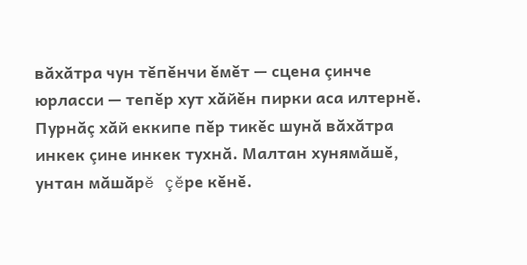вăхăтра чун тĕпĕнчи ĕмĕт — сцена çинче юрласси — тепĕр хут хăйĕн пирки аса илтернĕ. Пурнăç хăй еккипе пĕр тикĕс шунă вăхăтра инкек çине инкек тухнă. Малтан хунямăшĕ, унтан мăшăрĕ çĕре кĕнĕ.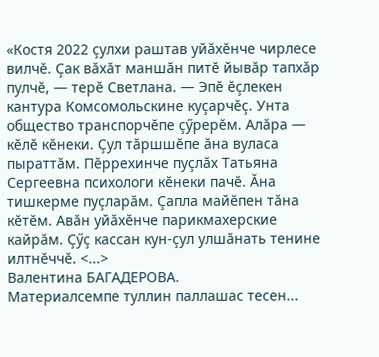«Костя 2022 çулхи раштав уйăхĕнче чирлесе вилчĕ. Çак вăхăт маншăн питĕ йывăр тапхăр пулчĕ, — терĕ Светлана. — Эпĕ ĕçлекен кантура Комсомольскине куçарчĕç. Унта общество транспорчĕпе çӳрерĕм. Алăра — кĕлĕ кĕнеки. Çул тăршшĕпе ăна вуласа пыраттăм. Пĕррехинче пуçлăх Татьяна Сергеевна психологи кĕнеки пачĕ. Ăна тишкерме пуçларăм. Çапла майĕпен тăна кĕтĕм. Авăн уйăхĕнче парикмахерские кайрăм. Çӳç кассан кун-çул улшăнать тенине илтнĕччĕ. <...>
Валентина БАГАДЕРОВА.
Материалсемпе туллин паллашас тесен...